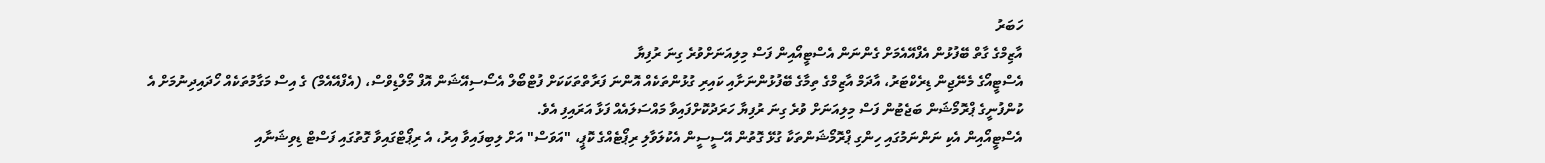ހަބަރު
އާޒިމްގެ ގާތް ބޭފުޅުން އެފްއޭއެމަށް ގެންނަން އެސްޓީއޯއިން ފަސް މިލިއަނަށްވުރެ ގިނަ ރުފިޔާ
އެސްޓީއޯގެ މެނޭޖިން ޑިރެކްޓަރު، އާދަމް އާޒިމްގެ ތިމާގެ ބޭފުޅުންނަށާއި ކައިރި ގުޅުންތަކެއް އޮންނަ ފަރާތްތަކަކަށް ފުޓްބޯލް އެސޯސިއޭޝަން އޮފް މޯލްޑިވްސް، (އެފްއޭއެމް) ގެ އިސް މަގާމުތަކެއް ހޯދައިދިނުމަށް އެ ކުންފުނީގެ ޕްރޮމޯޝަން ބަޖެޓުން ފަސް މިލިއަނަށް ވުރެ ގިނަ ރުފިޔާ ހަރަދުކޮށްފައިވާ މައްސަލައެއް ފަޅާ އަރައިފި އެވެ.
އެސްޓީއޯއިން އެކި ނަންނަމުގައި ހިންގި ޕްރޮމޯޝަންތަކާ ގުޅޭ ގޮތުން އޭސީސީން އެކުލަވާލި ރިޕޯޓެއްގެ ކޮޕީ، "އަވަސް" އަށް ލިބިފައިވާ އިރު، އެ ރިޕޯޓްގައިވާ ގޮތުގައި ފަސްޓް ޑިވިޝަނާއި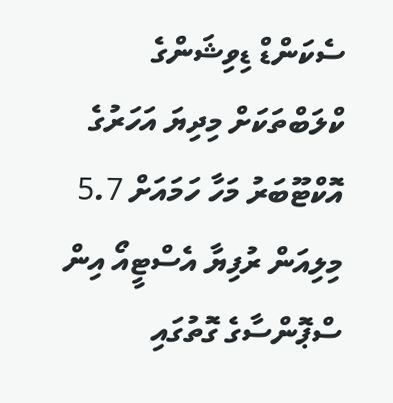ސެކަންޑް ޑިވިޝަންގެ ކްލަބްތަކަށް މިދިޔަ އަހަރުގެ އޮކްޓޫބަރު މަހާ ހަމައަށް 5.7 މިލިއަން ރުފިޔާ އެސްޓީއޯ އިން ސްޕޮންސާގެ ގޮތުގައި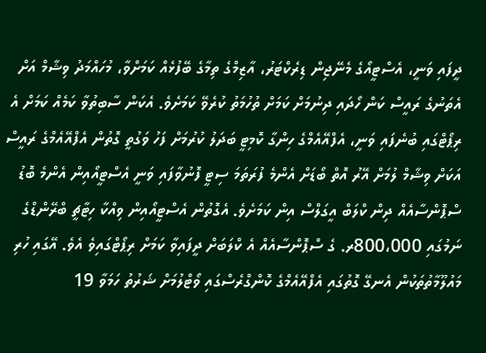ދީފައި ވަނީ، އެސްޓީއޯގެ މެނޭޖިން ޑިރެކްޓަރު، އާޒިމްގެ ތިމާގެ ބޭފުޅެއް ކަމަށްވާ، މުހައްމަދު ވިޝާމް އަށް އެތަނުގެ ރައީސް ކަން ހޯދައި ދިނުމަށް ކަމަށް ތުހުމަތު ކުރެވޭ ކަމަށެވެ. އެކަން ސާބިތުވާ ކަމެއް ކަމަށް އެ ރިޕޯޓްގައި ބުނެފައި ވަނީ، އެފްއޭއެމްގެ ހިންގާ ކޮމިޓީ ބަދަލު ކުރުމަށް ފަހު ވަގުތީ ގޮތުން އެފްއޭއެމްގެ ރައީސް އަކަށް ވިޝާމް ލުމަށް އޭރު އޮތް ބޯޑަށް އެންމެ ފުރަތަމަ ސިޓީ ފޮނުވާފައި ވަނީ އެސްޓީއޯއިން އެންމެ ބޮޑު ސްޕޮންސާއެއް ދިން ކްލަބް އީގަލްސް އިން ކަމަށެވެ. އެގޮތުން އެސްޓީއޯއިން ވިއްކާ ހިޓާޗީ ބްރޭންޑްގެ ނަމުގައި 800،000ރ. ގެ ސްޕޮންސާއެއް އެ ކްލަބަށް ދީފައިވާ ކަމަށް ރިޕޯޓްގައިވެ އެވެ. އޭގައި ހުރި މައުލޫމާތުތަކުން އެނގޭ ގޮތުގައި އެފްއޭއެމްގެ ކޮންގްރެސްގައި ވޯޓްލުމަށް ޝަރުތު ހަމަވާ 19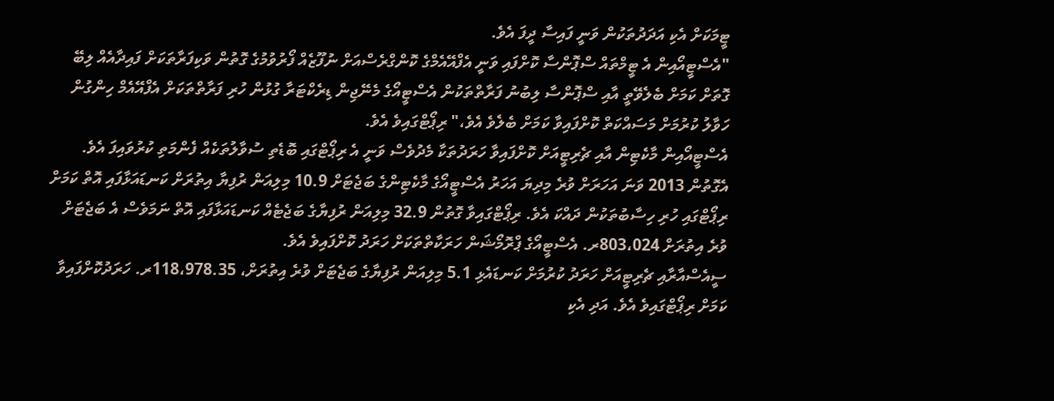ޓީމަކަށް އެކި އަދަދުތަކުން ވަނީ ފައިސާ ދީފަ އެވެ.
"އެސްޓީއޯއިން އެ ޓީމްތައް ސްޕޮންސާ ކޮށްފައި ވަނީ އެފްއޭއެމްގެ ކޮންގްރެސްއަށް ނުފޫޒެއް ފޯރުވުމުގެ ގޮތުން ވަކިފަރާތަކަށް ފައިދާއެއް ލިބޭ ގޮތަށް ކަމަށް ބެލެވޭތީ އާއި ސްޕޮންސާ ލިބުނު ފަރާތްތަކުން އެސްޓީއޯގެ މެނޭޖިން ޑިރެކްޓަރާ ގުޅުން ހުރި ފަރާތްތަކަށް އެފްއޭއެމް ހިންގުން ހަވާލު ކުރުމަށް މަސައްކަތް ކޮށްފައިވާ ކަމަށް ބެލެވެ އެވެ،" ރިޕޯޓްގައިވެ އެވެ.
އެސްޓީއޯއިން މާކެޓިން އާއި ޗެރިޓީއަށް ކޮށްފައިވާ ހަރަދުތަކާ މެދުވެސް ވަނީ އެ ރިޕޯޓްގައި ބޮޑެތި ސުވާލުތަކެއް ފެންމަތި ކުރުވައިފަ އެވެ. އެގޮތުން 2013 ވަނަ އަހަރަށް ވުރެ މިދިޔަ އަހަރު އެސްޓީއޯގެ މާކެޓިންގެ ބަޖެޓަށް 10.9 މިލިއަން ރުފިޔާ އިތުރަށް ކަނޑައަޅާފައި އޮތް ކަމަށް ރިޕޯޓްގައި ހުރި ހިސާބުތަކުން ދައްކަ އެވެ. ރިޕޯޓްގައިވާ ގޮތުން 32.9 މިލިއަން ރުފިޔާގެ ބަޖެޓެއް ކަނޑައަޅާފައި އޮތް ނަމަވެސް އެ ބަޖެޓަށް ވުރެ އިތުރަށް 803،024ރ. އެސްޓީއޯގެ ޕްރޮމޯޝަން ހަރަކާތްތަކަށް ހަރަދު ކޮށްފައިވެ އެވެ.
ސީއެސްއާރާއި ޗެރިޓީއަށް ހަރަދު ކުރުމަށް ކަނޑައެޅި 5.1 މިލިއަން ރުފިޔާގެ ބަޖެޓަށް ވުރެ އިތުރަށް، 118،978.35ރ. ހަރަދުކޮށްފައިވާ ކަމަށް ރިޕޯޓްގައިވެ އެވެ. އަދި އެކި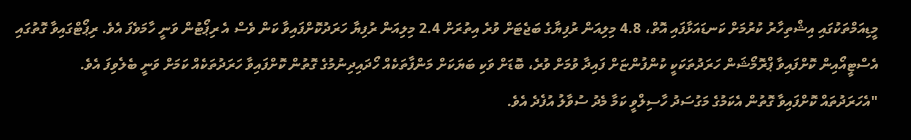މީޑިއަމްތަކުގައި އިޝްތިހާރު ކުރުމަށް ކަނޑައަޅާފައި އޮތް، 4.8 މިލިއަން ރުފިޔާގެ ބަޖެޓަށް ވުރެ އިތުރަށް 2.4 މިލިއަން ރުފިޔާ ހަރަދުކޮށްފައިވާ ކަން ވެސް އެ ރިޕޯޓުން ވަނީ ހާމަވެފަ އެވެ. ރިޕޯޓްގައިވާ ގޮތުގައި އެސްޓީއޯއިން ކޮށްފައިވާ ޕްރޮމޯޝަން ހަރަދުތަކަކީ ކުންފުންޏަށް ފައިދާ ވުމަށް ވުރެ، ބޮޑަށް ވަކި ބަޔަކަށް މަންފާތަކެއް ހޯދައިދިނުމުގެ ގޮތުން ކޮށްފައިވާ ހަރަދުތަކެއް ކަމަށް ވަނީ ބެލެވިފަ އެވެ.
"އެހަރަދުތައް ކޮށްފައިވާ ގޮތުން އެކަމުގެ މަގުސަދު ހާސިލްވީ ކަމާ މެދު ސުވާލު އުފެދެ އެވެ.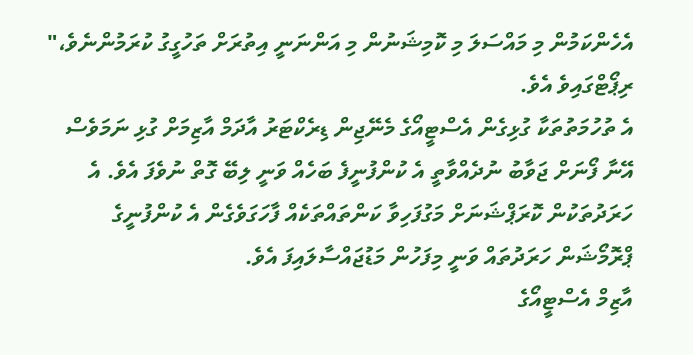އެހެންކަމުން މި މައްސަލަ މި ކޮމިޝަނުން މި އަންނަނީ އިތުރަށް ތަހުގީގު ކުރަމުންނެވެ،" ރިޕޯޓްގައިވެ އެވެ.
އެ ތުހުމަތުތަކާ ގުޅިގެން އެސްޓީއޯގެ މެނޭޖިން ޑިރެކްޓަރު އާދަމް އާޒިމަށް ގުޅި ނަމަވެސް އޭނާ ފޯނަށް ޖަވާބު ނުދެއްވާތީ އެ ކުންފުނީފެ ބަހެއް ވަނީ ލިބޭ ގޮތް ނުވެފަ އެވެ. އެ ހަރަދުތަކުން ކޮރަޕްޝަނަށް މަގުފަހިވާ ކަންތައްތަކެއް ފާހަގަވެގެން އެ ކުންފުނީގެ ޕްރޮމޯޝަން ހަރަދުތައް ވަނީ މިފަހުން މަޑުޖައްސާލައިފަ އެވެ.
އާޒިމް އެސްޓީއޯގެ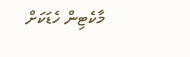މާކެޓިން ހެޑަކަށް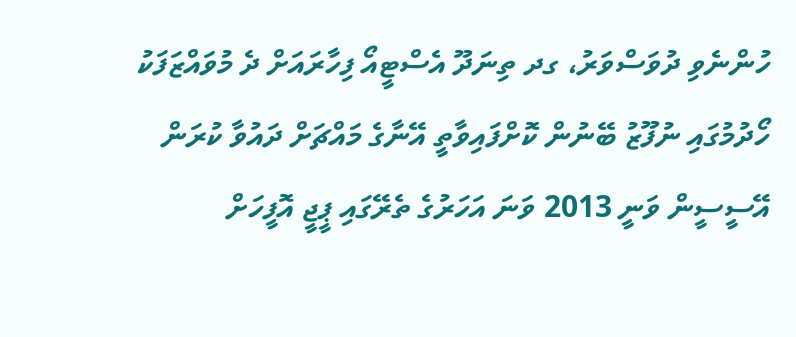ހުންނެވި ދުވަސްވަރު، ގދ ތިނަދޫ އެސްޓީއޯ ފިހާރައަށް ދެ މުވައްޒަފަކު ހޯދުމުގައި ނުފޫޒު ބޭނުން ކޮށްފައިވާތީ އޭނާގެ މައްޗަށް ދައުވާ ކުރަން އޭސީސީން ވަނީ 2013 ވަނަ އަހަރުގެ ތެރޭގައި ޕީޖީ އޮފީހަށް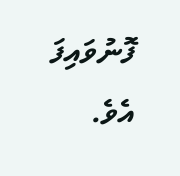ފޮނުވައިފަ އެވެ.